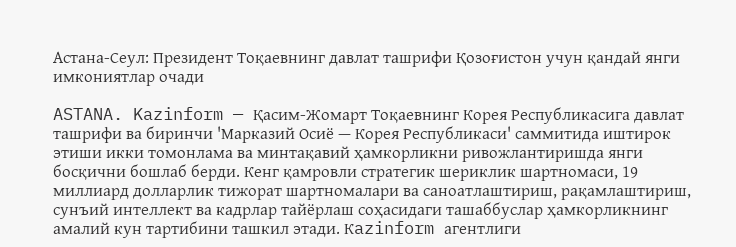Астана-Сеул: Президент Тоқаевнинг давлат ташрифи Қозоғистон учун қандай янги имкониятлар очади

ASTANA. Kazinform — Қасим-Жомарт Тоқаевнинг Корея Республикасига давлат ташрифи ва биринчи 'Марказий Осиё — Корея Республикаси' саммитида иштирок этиши икки томонлама ва минтақавий ҳамкорликни ривожлантиришда янги босқични бошлаб берди. Кенг қамровли стратегик шериклик шартномаси, 19 миллиард долларлик тижорат шартномалари ва саноатлаштириш, рақамлаштириш, сунъий интеллект ва кадрлар тайёрлаш соҳасидаги ташаббуслар ҳамкорликнинг амалий кун тартибини ташкил этади. Кazinform агентлиги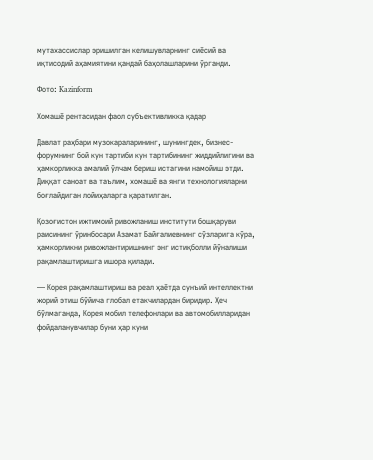мутахассислар эришилган келишувларнинг сиёсий ва иқтисодий аҳамиятини қандай баҳолашларини ўрганди.

Фото: Kazinform

Хомашё рентасидан фаол субъективликка қадар

Давлат раҳбари музокараларининг, шунингдек, бизнес-форумнинг бой кун тартиби кун тартибининг жиддийлигини ва ҳамкорликка амалий ўлчам бериш истагини намойиш этди. Диққат саноат ва таълим, хомашё ва янги технологияларни боғлайдиган лойиҳаларга қаратилган.

Қозоғистон ижтимоий ривожланиш институти бошқаруви раисининг ўринбосари Азамат Байғалиевнинг сўзларига кўра, ҳамкорликни ривожлантиришнинг энг истиқболли йўналиши рақамлаштиришга ишора қилади.

— Корея рақамлаштириш ва реал ҳаётда сунъий интеллектни жорий этиш бўйича глобал етакчилардан биридир. Ҳеч бўлмаганда, Корея мобил телефонлари ва автомобилларидан фойдаланувчилар буни ҳар куни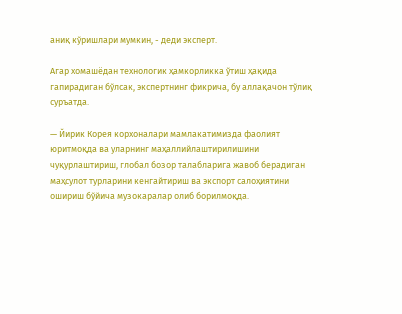аниқ кўришлари мумкин, - деди эксперт.

Агар хомашёдан технологик ҳамкорликка ўтиш ҳақида гапирадиган бўлсак, экспертнинг фикрича, бу аллақачон тўлиқ суръатда.

— Йирик Корея корхоналари мамлакатимизда фаолият юритмоқда ва уларнинг маҳаллийлаштирилишини чуқурлаштириш, глобал бозор талабларига жавоб берадиган маҳсулот турларини кенгайтириш ва экспорт салоҳиятини ошириш бўйича музокаралар олиб борилмоқда.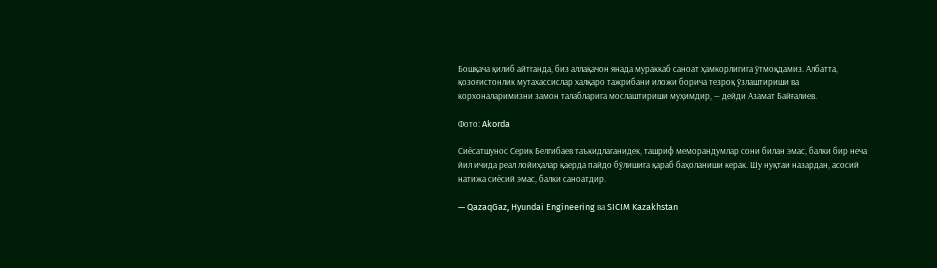Бошқача қилиб айтганда, биз аллақачон янада мураккаб саноат ҳамкорлигига ўтмоқдамиз. Албатта, қозоғистонлик мутахассислар халқаро тажрибани иложи борича тезроқ ўзлаштириши ва корхоналаримизни замон талабларига мослаштириши муҳимдир, — дейди Азамат Байғалиев.

Фото: Akorda

Сиёсатшунос Серик Белгибаев таъкидлаганидек, ташриф меморандумлар сони билан эмас, балки бир неча йил ичида реал лойиҳалар қаерда пайдо бўлишига қараб баҳоланиши керак. Шу нуқтаи назардан, асосий натижа сиёсий эмас, балки саноатдир.

— QazaqGaz, Hyundai Engineering ва SICIM Kazakhstan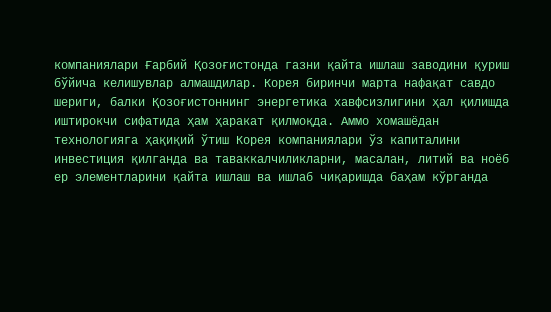компаниялари Ғарбий Қозоғистонда газни қайта ишлаш заводини қуриш бўйича келишувлар алмашдилар. Корея биринчи марта нафақат савдо шериги, балки Қозоғистоннинг энергетика хавфсизлигини ҳал қилишда иштирокчи сифатида ҳам ҳаракат қилмоқда. Аммо хомашёдан технологияга ҳақиқий ўтиш Корея компаниялари ўз капиталини инвестиция қилганда ва таваккалчиликларни, масалан, литий ва ноёб ер элементларини қайта ишлаш ва ишлаб чиқаришда баҳам кўрганда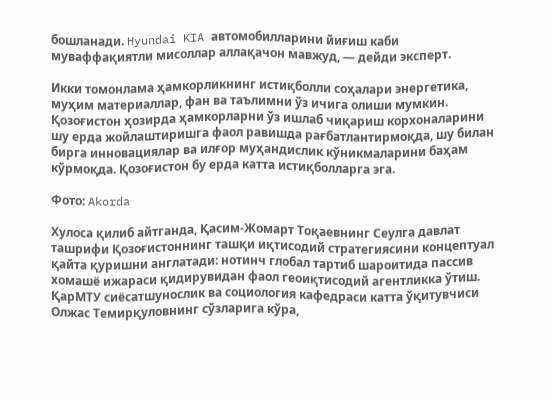бошланади. Hyundai KIA автомобилларини йиғиш каби муваффақиятли мисоллар аллақачон мавжуд, — дейди эксперт.

Икки томонлама ҳамкорликнинг истиқболли соҳалари энергетика, муҳим материаллар, фан ва таълимни ўз ичига олиши мумкин. Қозоғистон ҳозирда ҳамкорларни ўз ишлаб чиқариш корхоналарини шу ерда жойлаштиришга фаол равишда рағбатлантирмоқда, шу билан бирга инновациялар ва илғор муҳандислик кўникмаларини баҳам кўрмоқда. Қозоғистон бу ерда катта истиқболларга эга.

Фото: Akorda

Хулоса қилиб айтганда, Қасим-Жомарт Тоқаевнинг Сеулга давлат ташрифи Қозоғистоннинг ташқи иқтисодий стратегиясини концептуал қайта қуришни англатади: нотинч глобал тартиб шароитида пассив хомашё ижараси қидирувидан фаол геоиқтисодий агентликка ўтиш. ҚарМТУ сиёсатшунослик ва социология кафедраси катта ўқитувчиси Олжас Темирқуловнинг сўзларига кўра,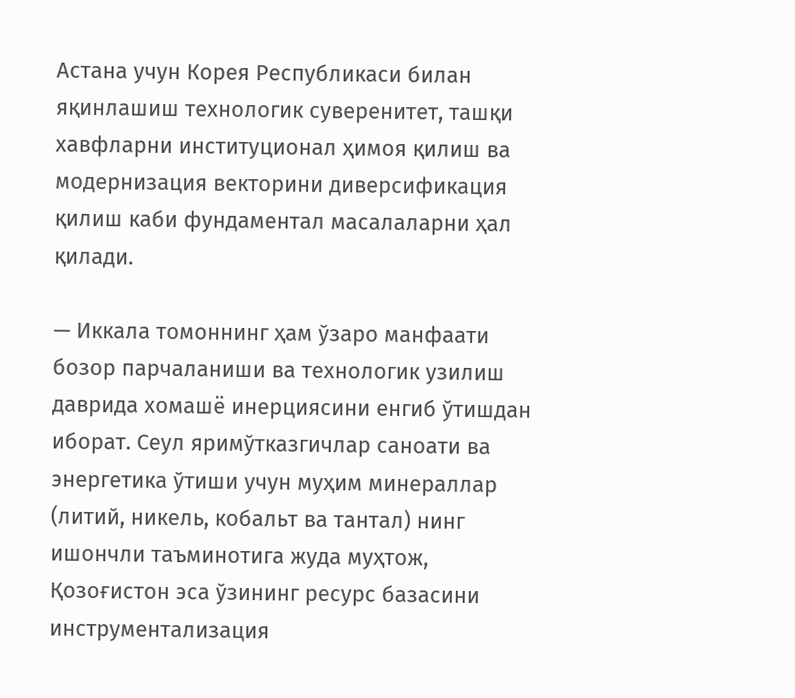Астана учун Корея Республикаси билан яқинлашиш технологик суверенитет, ташқи хавфларни институционал ҳимоя қилиш ва модернизация векторини диверсификация қилиш каби фундаментал масалаларни ҳал қилади.

— Иккала томоннинг ҳам ўзаро манфаати бозор парчаланиши ва технологик узилиш даврида хомашё инерциясини енгиб ўтишдан иборат. Сеул яримўтказгичлар саноати ва энергетика ўтиши учун муҳим минераллар (литий, никель, кобальт ва тантал) нинг ишончли таъминотига жуда муҳтож, Қозоғистон эса ўзининг ресурс базасини инструментализация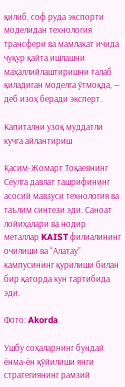қилиб, соф руда экспорти моделидан технология трансфери ва мамлакат ичида чуқур қайта ишлашни маҳаллийлаштиришни талаб қиладиган моделга ўтмоқда, — деб изоҳ беради эксперт.

Капитални узоқ муддатли кучга айлантириш

Қасим-Жомарт Тоқаевнинг Сеулга давлат ташрифининг асосий мавзуси технология ва таълим синтези эди. Саноат лойиҳалари ва нодир металлар KAIST филиалининг очилиши ва “Алатау” кампусининг қурилиши билан бир қаторда кун тартибида эди.

Фото: Akorda

Ушбу соҳаларнинг бундай ёнма-ён қўйилиши янги стратегиянинг рамзий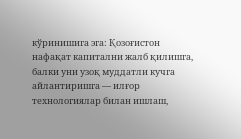кўринишига эга: Қозоғистон нафақат капитални жалб қилишга, балки уни узоқ муддатли кучга айлантиришга — илғор технологиялар билан ишлаш,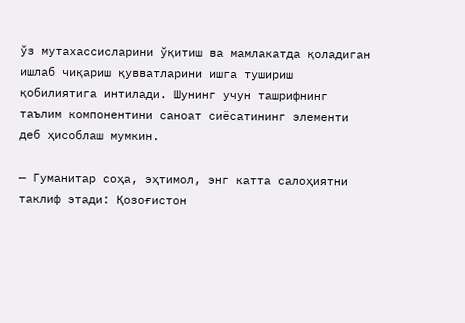ўз мутахассисларини ўқитиш ва мамлакатда қоладиган ишлаб чиқариш қувватларини ишга тушириш қобилиятига интилади. Шунинг учун ташрифнинг таълим компонентини саноат сиёсатининг элементи деб ҳисоблаш мумкин.

— Гуманитар соҳа, эҳтимол, энг катта салоҳиятни таклиф этади: Қозоғистон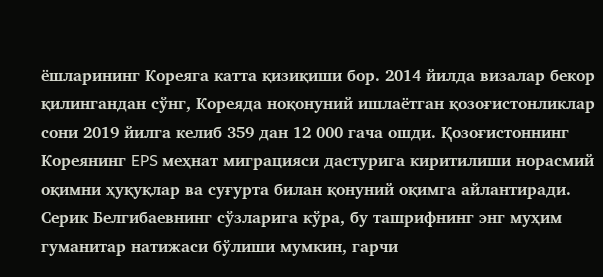ёшларининг Кореяга катта қизиқиши бор. 2014 йилда визалар бекор қилингандан сўнг, Кореяда ноқонуний ишлаётган қозоғистонликлар сони 2019 йилга келиб 359 дан 12 000 гача ошди. Қозоғистоннинг Кореянинг EPS меҳнат миграцияси дастурига киритилиши норасмий оқимни ҳуқуқлар ва суғурта билан қонуний оқимга айлантиради. Серик Белгибаевнинг сўзларига кўра, бу ташрифнинг энг муҳим гуманитар натижаси бўлиши мумкин, гарчи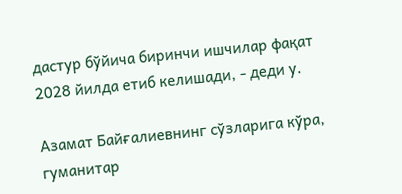дастур бўйича биринчи ишчилар фақат 2028 йилда етиб келишади, - деди у.

Азамат Байғалиевнинг сўзларига кўра, гуманитар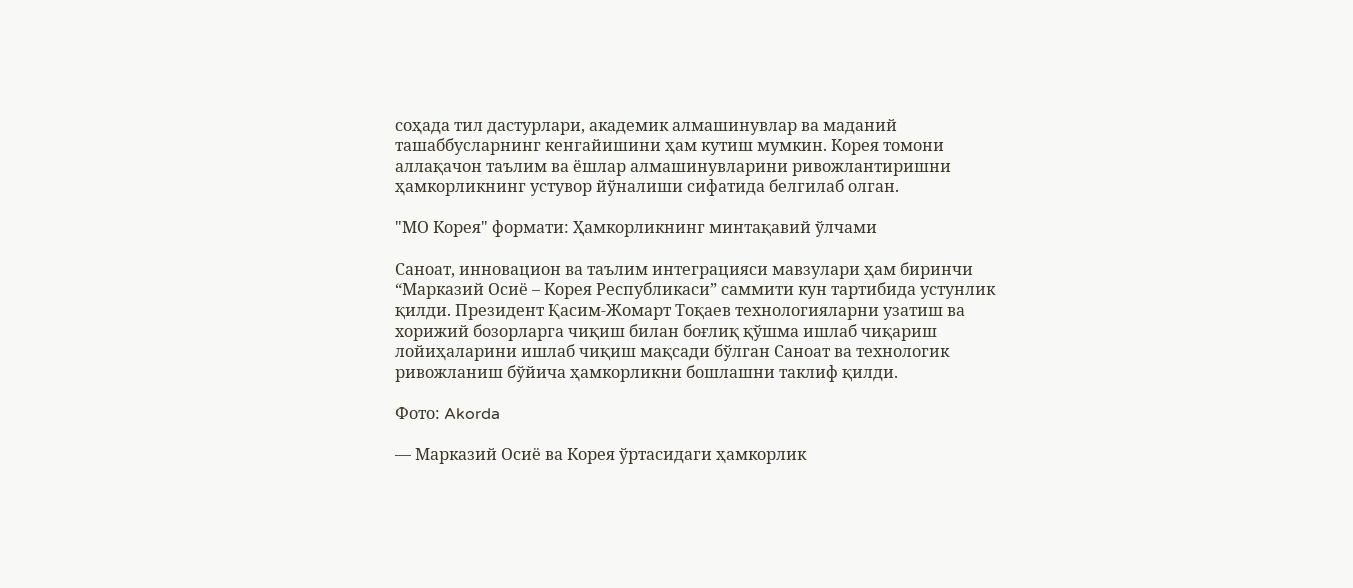соҳада тил дастурлари, академик алмашинувлар ва маданий ташаббусларнинг кенгайишини ҳам кутиш мумкин. Корея томони аллақачон таълим ва ёшлар алмашинувларини ривожлантиришни ҳамкорликнинг устувор йўналиши сифатида белгилаб олган.

"МО Корея" формати: Ҳамкорликнинг минтақавий ўлчами

Саноат, инновацион ва таълим интеграцияси мавзулари ҳам биринчи “Марказий Осиё – Корея Республикаси” саммити кун тартибида устунлик қилди. Президент Қасим-Жомарт Тоқаев технологияларни узатиш ва хорижий бозорларга чиқиш билан боғлиқ қўшма ишлаб чиқариш лойиҳаларини ишлаб чиқиш мақсади бўлган Саноат ва технологик ривожланиш бўйича ҳамкорликни бошлашни таклиф қилди.

Фото: Akorda

— Марказий Осиё ва Корея ўртасидаги ҳамкорлик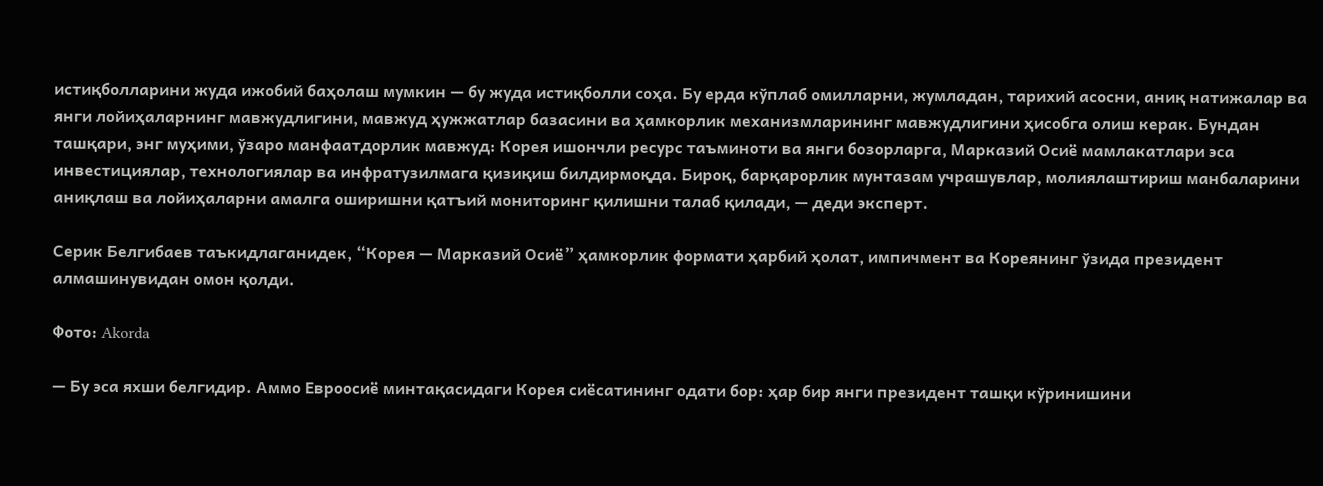истиқболларини жуда ижобий баҳолаш мумкин — бу жуда истиқболли соҳа. Бу ерда кўплаб омилларни, жумладан, тарихий асосни, аниқ натижалар ва янги лойиҳаларнинг мавжудлигини, мавжуд ҳужжатлар базасини ва ҳамкорлик механизмларининг мавжудлигини ҳисобга олиш керак. Бундан ташқари, энг муҳими, ўзаро манфаатдорлик мавжуд: Корея ишончли ресурс таъминоти ва янги бозорларга, Марказий Осиё мамлакатлари эса инвестициялар, технологиялар ва инфратузилмага қизиқиш билдирмоқда. Бироқ, барқарорлик мунтазам учрашувлар, молиялаштириш манбаларини аниқлаш ва лойиҳаларни амалга оширишни қатъий мониторинг қилишни талаб қилади, — деди эксперт.

Серик Белгибаев таъкидлаганидек, “Корея — Марказий Осиё” ҳамкорлик формати ҳарбий ҳолат, импичмент ва Кореянинг ўзида президент алмашинувидан омон қолди.

Фото: Akorda

— Бу эса яхши белгидир. Аммо Евроосиё минтақасидаги Корея сиёсатининг одати бор: ҳар бир янги президент ташқи кўринишини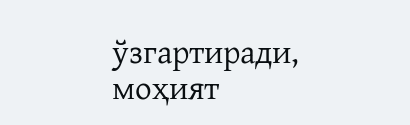ўзгартиради, моҳият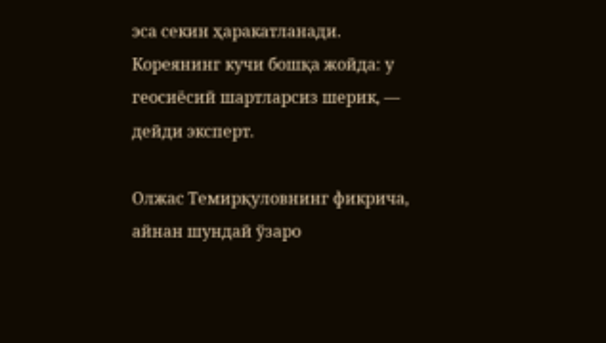эса секин ҳаракатланади. Кореянинг кучи бошқа жойда: у геосиёсий шартларсиз шерик, — дейди эксперт.

Олжас Темирқуловнинг фикрича, айнан шундай ўзаро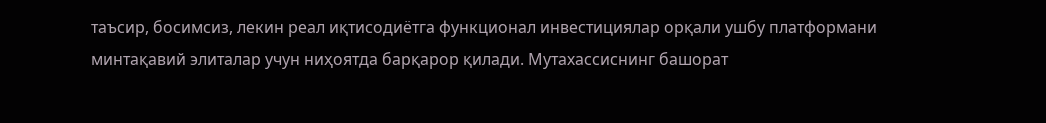таъсир, босимсиз, лекин реал иқтисодиётга функционал инвестициялар орқали ушбу платформани минтақавий элиталар учун ниҳоятда барқарор қилади. Мутахассиснинг башорат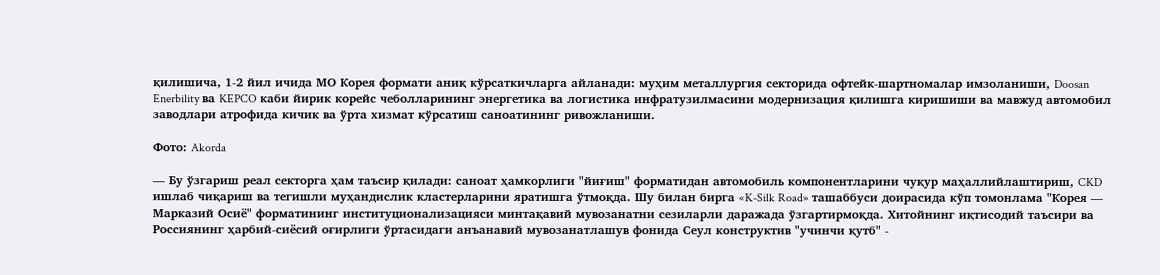қилишича, 1-2 йил ичида МО Корея формати аниқ кўрсаткичларга айланади: муҳим металлургия секторида офтейк-шартномалар имзоланиши, Doosan Enerbility ва KEPCO каби йирик корейс чеболларининг энергетика ва логистика инфратузилмасини модернизация қилишга киришиши ва мавжуд автомобил заводлари атрофида кичик ва ўрта хизмат кўрсатиш саноатининг ривожланиши.

Фото: Akorda

— Бу ўзгариш реал секторга ҳам таъсир қилади: саноат ҳамкорлиги "йиғиш" форматидан автомобиль компонентларини чуқур маҳаллийлаштириш, CKD ишлаб чиқариш ва тегишли муҳандислик кластерларини яратишга ўтмоқда. Шу билан бирга «K-Silk Road» ташаббуси доирасида кўп томонлама "Корея — Марказий Осиё" форматининг институционализацияси минтақавий мувозанатни сезиларли даражада ўзгартирмоқда. Хитойнинг иқтисодий таъсири ва Россиянинг ҳарбий-сиёсий оғирлиги ўртасидаги анъанавий мувозанатлашув фонида Сеул конструктив "учинчи қутб" -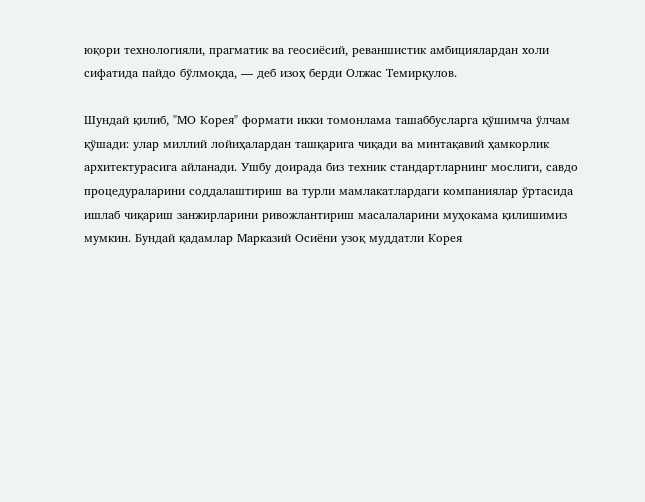юқори технологияли, прагматик ва геосиёсий, реваншистик амбициялардан холи сифатида пайдо бўлмоқда, — деб изоҳ берди Олжас Темирқулов.

Шундай қилиб, "МО Корея" формати икки томонлама ташаббусларга қўшимча ўлчам қўшади: улар миллий лойиҳалардан ташқарига чиқади ва минтақавий ҳамкорлик архитектурасига айланади. Ушбу доирада биз техник стандартларнинг мослиги, савдо процедураларини соддалаштириш ва турли мамлакатлардаги компаниялар ўртасида ишлаб чиқариш занжирларини ривожлантириш масалаларини муҳокама қилишимиз мумкин. Бундай қадамлар Марказий Осиёни узоқ муддатли Корея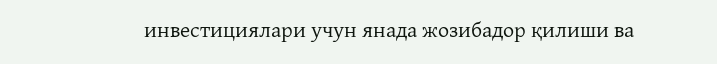инвестициялари учун янада жозибадор қилиши ва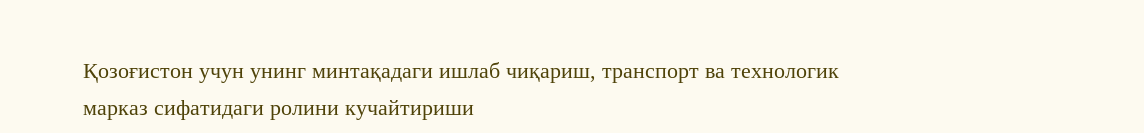Қозоғистон учун унинг минтақадаги ишлаб чиқариш, транспорт ва технологик марказ сифатидаги ролини кучайтириши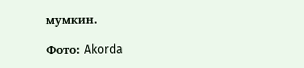мумкин.

Фото: Akorda